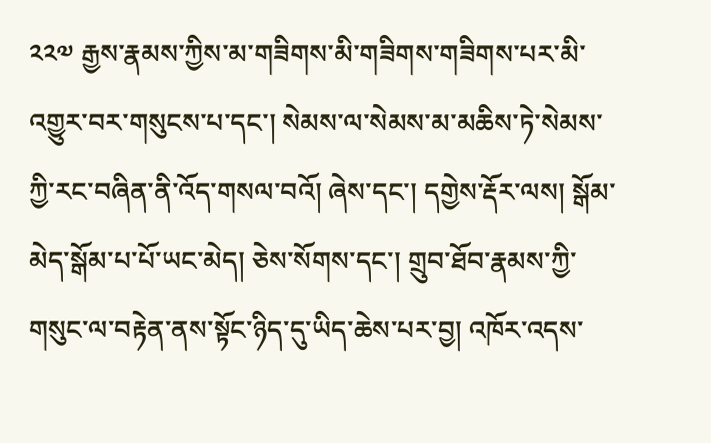༢༢༧ རྒྱས་རྣམས་ཀྱིས་མ་གཟིགས་མི་གཟིགས་གཟིགས་པར་མི་འགྱུར་བར་གསུངས་པ་དང་། སེམས་ལ་སེམས་མ་མཆིས་ཏེ་སེམས་ཀྱི་རང་བཞིན་ནི་འོད་གསལ་བའོ། ཞེས་དང་། དགྱེས་རྡོར་ལས། སྒོམ་མེད་སྒོམ་པ་པོ་ཡང་མེད། ཅེས་སོགས་དང་། གྲུབ་ཐོབ་རྣམས་ཀྱི་གསུང་ལ་བརྟེན་ནས་སྟོང་ཉིད་དུ་ཡིད་ཆེས་པར་བྱ། འཁོར་འདས་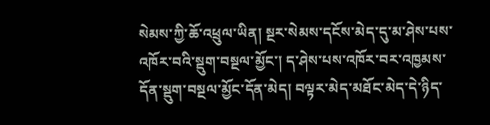སེམས་ཀྱི་ཆོ་འཕྲུལ་ཡིན། སྔར་སེམས་དངོས་མེད་དུ་མ་ཤེས་པས་འཁོར་བའི་སྡུག་བསྔལ་མྱོང་། ད་ཤེས་པས་འཁོར་བར་འཁྱམས་དོན་སྡུག་བསྔལ་མྱོང་དོན་མེད། བལྟར་མེད་མཐོང་མེད་དེ་ཉིད་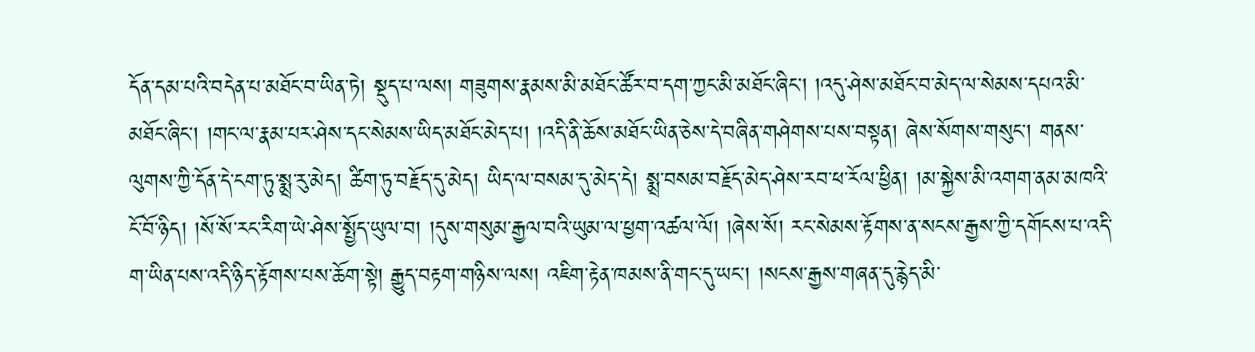དོན་དམ་པའི་བདེན་པ་མཐོང་བ་ཡིན་ཏེ། སྡུད་པ་ལས། གཟུགས་རྣམས་མི་མཐོང་ཚོར་བ་དག་ཀྱང་མི་མཐོང་ཞིང་། །འདུ་ཤེས་མཐོང་བ་མེད་ལ་སེམས་དཔའ་མི་མཐོང་ཞིང་། །གང་ལ་རྣམ་པར་ཤེས་དང་སེམས་ཡིད་མཐོང་མེད་པ། །འདི་ནི་ཆོས་མཐོང་ཡིན་ཅེས་དེ་བཞིན་གཤེགས་པས་བསྟན། ཞེས་སོགས་གསུང་། གནས་ལུགས་ཀྱི་དོན་དེ་ངག་ཏུ་སྨྲ་རུ་མེད། ཚིག་ཏུ་བརྗོད་དུ་མེད། ཡིད་ལ་བསམ་དུ་མེད་དེ། སྨྲ་བསམ་བརྗོད་མེད་ཤེས་རབ་ཕ་རོལ་ཕྱིན། །མ་སྐྱེས་མི་འགག་ནམ་མཁའི་ངོ་བོ་ཉིད། །སོ་སོ་རང་རིག་ཡེ་ཤེས་སྤྱོད་ཡུལ་བ། །དུས་གསུམ་རྒྱལ་བའི་ཡུམ་ལ་ཕྱག་འཚལ་ལོ། །ཞེས་སོ། རང་སེམས་རྟོགས་ན་སངས་རྒྱས་ཀྱི་དགོངས་པ་འདི་ག་ཡིན་པས་འདི་ཉིད་རྟོགས་པས་ཆོག་སྟེ། རྒྱུད་བརྟག་གཉིས་ལས། འཇིག་རྟེན་ཁམས་ནི་གང་དུ་ཡང་། །སངས་རྒྱས་གཞན་དུ་རྙེད་མི་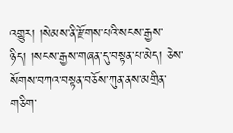འགྱུར། །སེམས་ནི་རྫོགས་པའི་སངས་རྒྱས་ཉིད། །སངས་རྒྱས་གཞན་དུ་བསྟན་པ་མེད། ཅེས་སོགས་བཀའ་བསྟན་བཅོས་ཀུན་ནས་མགྲིན་གཅིག་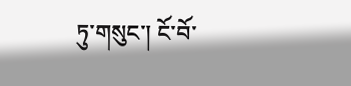ཏུ་གསུང་། ངོ་བོ་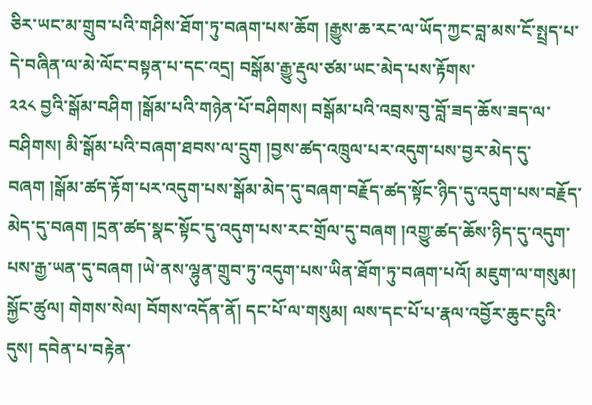ཅིར་ཡང་མ་གྲུབ་པའི་གཤིས་ཐོག་ཏུ་བཞག་པས་ཆོག །རྒྱུས་ཆ་རང་ལ་ཡོད་ཀྱང་བླ་མས་ངོ་སྤྲད་པ་དེ་བཞིན་ལ་མེ་ལོང་བསྟན་པ་དང་འདྲ། བསྒོམ་རྒྱུ་རྡུལ་ཙམ་ཡང་མེད་པས་རྟོགས་
༢༢༨ བྱའི་སྒོམ་བཤིག །སྒོམ་པའི་གཉེན་པོ་བཤིགས། བསྒོམ་པའི་འབྲས་བུ་བློ་ཟད་ཆོས་ཟད་ལ་བཤིགས། མི་སྒོམ་པའི་བཞག་ཐབས་ལ་དྲུག །བྱས་ཚད་འཁྲུལ་པར་འདུག་པས་བྱར་མེད་དུ་བཞག །སྒོམ་ཚད་རྟོག་པར་འདུག་པས་སྒོམ་མེད་དུ་བཞག་བརྗོད་ཚད་སྟོང་ཉིད་དུ་འདུག་པས་བརྗོད་མེད་དུ་བཞག །དྲན་ཚད་སྣང་སྟོང་དུ་འདུག་པས་རང་གྲོལ་དུ་བཞག །འགྱུ་ཚད་ཆོས་ཉིད་དུ་འདུག་པས་རྒྱ་ཡན་དུ་བཞག །ཡེ་ནས་ལྷུན་གྲུབ་ཏུ་འདུག་པས་ཡིན་ཐོག་ཏུ་བཞག་པའོ། མཇུག་ལ་གསུམ། སྐྱོང་ཚུལ། གེགས་སེལ། བོགས་འདོན་ནོ། དང་པོ་ལ་གསུམ། ལས་དང་པོ་པ་རྣལ་འབྱོར་ཆུང་ངུའི་དུས། དབེན་པ་བརྟེན་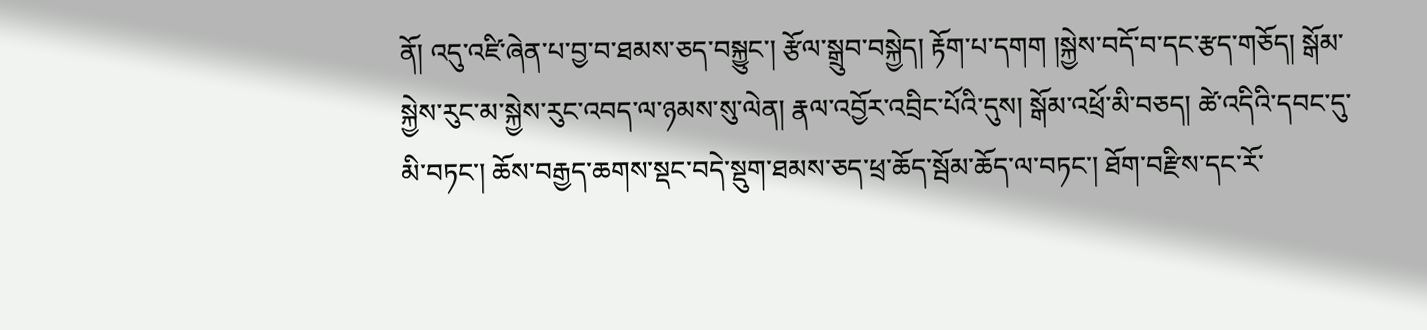ནོ། འདུ་འཛི་ཞེན་པ་བྱ་བ་ཐམས་ཅད་བསྐྱུང་། རྩོལ་སྒྲུབ་བསྐྱེད། རྟོག་པ་དགག །སྐྱེས་བདོ་བ་དང་རྩད་གཅོད། སྒོམ་སྐྱེས་རུང་མ་སྐྱེས་རུང་འབད་ལ་ཉམས་སུ་ལེན། རྣལ་འབྱོར་འབྲིང་པོའི་དུས། སྒོམ་འཕྲོ་མི་བཅད། ཚེ་འདིའི་དབང་དུ་མི་བཏང་། ཆོས་བརྒྱད་ཆགས་སྡང་བདེ་སྡུག་ཐམས་ཅད་ཕྲ་ཆོད་སྦོམ་ཆོད་ལ་བཏང་། ཐོག་བརྫིས་དང་རོ་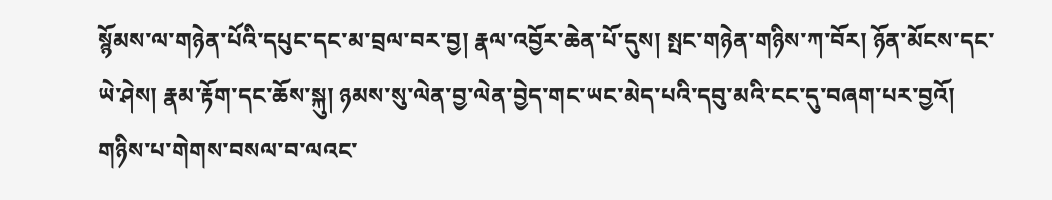སྙོམས་ལ་གཉེན་པོའི་དཔུང་དང་མ་བྲལ་བར་བྱ། རྣལ་འབྱོར་ཆེན་པོ་དུས། སྤང་གཉེན་གཉིས་ཀ་བོར། ཉོན་མོངས་དང་ཡེ་ཤེས། རྣམ་རྟོག་དང་ཆོས་སྐུ། ཉམས་སུ་ལེན་བྱ་ལེན་བྱེད་གང་ཡང་མེད་པའི་དབུ་མའི་ངང་དུ་བཞག་པར་བྱའོ། གཉིས་པ་གེགས་བསལ་བ་ལའང་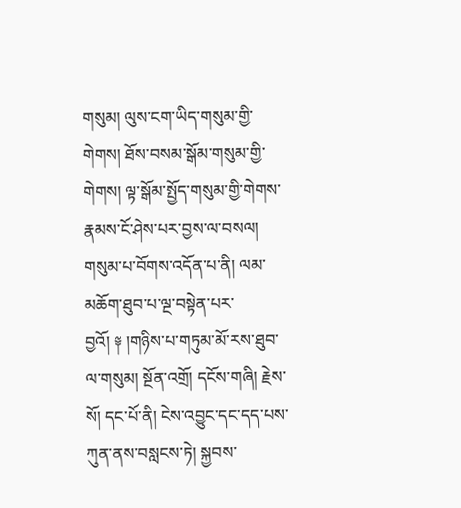གསུམ། ལུས་ངག་ཡིད་གསུམ་གྱི་གེགས། ཐོས་བསམ་སྒོམ་གསུམ་གྱི་གེགས། ལྟ་སྒོམ་སྤྱོད་གསུམ་གྱི་གེགས་རྣམས་ངོ་ཤེས་པར་བྱས་ལ་བསལ། གསུམ་པ་བོགས་འདོན་པ་ནི། ལམ་མཆོག་ཐུབ་པ་ལྔ་བསྟེན་པར་བྱའོ། ༈ །གཉིས་པ་གཏུམ་མོ་རས་ཐུབ་ལ་གསུམ། སྔོན་འགྲོ། དངོས་གཞི། རྗེས་སོ། དང་པོ་ནི། ངེས་འབྱུང་དང་དད་པས་ཀུན་ནས་བསླངས་ཏེ། སྐྱབས་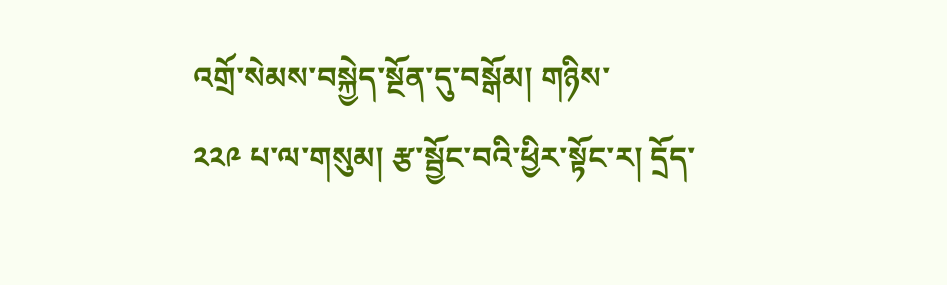འགྲོ་སེམས་བསྐྱེད་སྔོན་དུ་བསྒོམ། གཉིས་
༢༢༩ པ་ལ་གསུམ། རྩ་སྦྱོང་བའི་ཕྱིར་སྟོང་ར། དྲོད་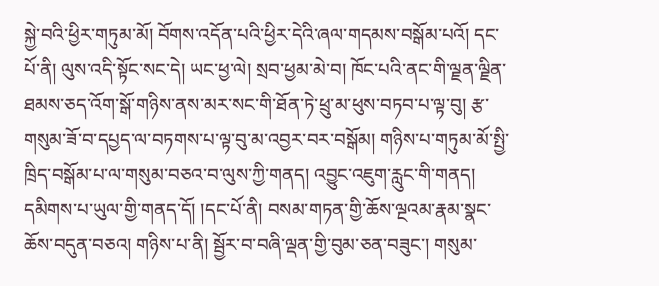སྐྱེ་བའི་ཕྱིར་གཏུམ་མོ། བོགས་འདོན་པའི་ཕྱིར་དེའི་ཞལ་གདམས་བསྒོམ་པའོ། དང་པོ་ནི། ལུས་འདི་སྟོང་སང་དེ། ཡང་ཕྱ་ལེ། སྲབ་ཕྱམ་མེ་བ། ཁོང་པའི་ནང་གི་ལྗན་ལྗིན་ཐམས་ཅད་འོག་སྒོ་གཉིས་ནས་མར་སང་གི་ཐོན་ཏེ་ཕྲུ་མ་ཕུས་བཏབ་པ་ལྟ་བུ། རྩ་གསུམ་ཟོ་བ་དཔྱད་ལ་བཏགས་པ་ལྟ་བུ་མ་འབྱར་བར་བསྒོམ། གཉིས་པ་གཏུམ་མོ་སྤྱི་ཁྲིད་བསྒོམ་པ་ལ་གསུམ་བཅའ་བ་ལུས་ཀྱི་གནད། འབྱུང་འཇུག་རླུང་གི་གནད། དམིགས་པ་ཡུལ་གྱི་གནད་དོ། །དང་པོ་ནི། བསམ་གཏན་གྱི་ཆོས་ལྔའམ་རྣམ་སྣང་ཆོས་བདུན་བཅའ། གཉིས་པ་ནི། སྦྱོར་བ་བཞི་ལྡན་གྱི་བུམ་ཅན་བཟུང་། གསུམ་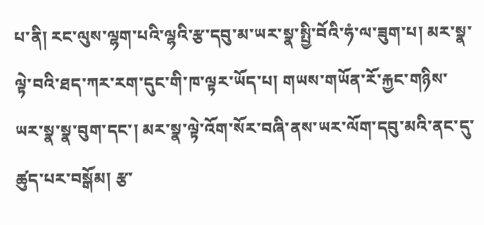པ་ནི། རང་ལུས་ལྷག་པའི་ལྷའི་རྩ་དབུ་མ་ཡར་སྣ་སྤྱི་བོའི་ཧཾ་ལ་ཟུག་པ། མར་སྣ་ལྟེ་བའི་ཐད་ཀར་རག་དུང་གི་ཁ་ལྟར་ཡོད་པ། གཡས་གཡོན་རོ་རྐྱང་གཉིས་ཡར་སྣ་སྣ་བུག་དང་། མར་སྣ་ལྟེ་འོག་སོར་བཞི་ནས་ཡར་ལོག་དབུ་མའི་ནང་དུ་ཚུད་པར་བསྒོམ། རྩ་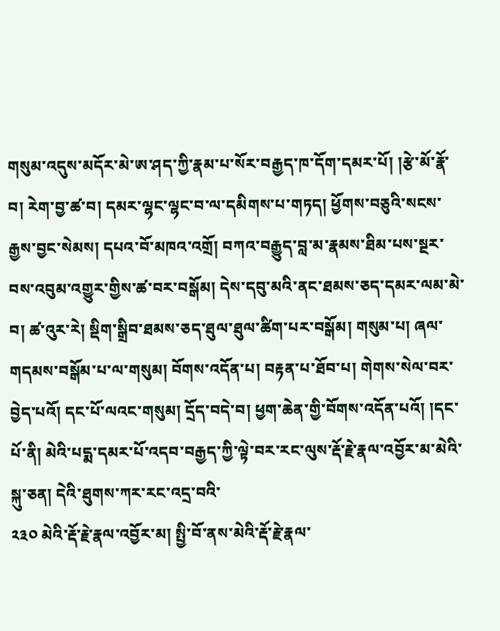གསུམ་འདུས་མདོར་མེ་ཨ་ཤད་ཀྱི་རྣམ་པ་སོར་བརྒྱད་ཁ་དོག་དམར་པོ། །རྩེ་མོ་རྣོ་བ། རེག་བྱ་ཚ་བ། དམར་ལྷང་ལྷང་བ་ལ་དམིགས་པ་གཏད། ཕྱོགས་བཅུའི་སངས་རྒྱས་བྱང་སེམས། དཔའ་བོ་མཁའ་འགྲོ། བཀའ་བརྒྱུད་བླ་མ་རྣམས་ཐིམ་པས་སྔར་བས་འབུམ་འགྱུར་གྱིས་ཚ་བར་བསྒོམ། དེས་དབུ་མའི་ནང་ཐམས་ཅད་དམར་ལམ་མེ་བ། ཚ་འུར་རེ། སྡིག་སྒྲིབ་ཐམས་ཅད་ཐུལ་ཐུལ་ཚིག་པར་བསྒོམ། གསུམ་པ། ཞལ་གདམས་བསྒོམ་པ་ལ་གསུམ། བོགས་འདོན་པ། བརྟན་པ་ཐོབ་པ། གེགས་སེལ་བར་བྱེད་པའོ། དང་པོ་ལའང་གསུམ། དྲོད་བདེ་བ། ཕྱག་ཆེན་གྱི་བོགས་འདོན་པའོ། །དང་པོ་ནི། མེའི་པདྨ་དམར་པོ་འདབ་བརྒྱད་ཀྱི་ལྟེ་བར་རང་ལུས་རྡོ་རྗེ་རྣལ་འབྱོར་མ་མེའི་སྐུ་ཅན། དེའི་ཐུགས་ཀར་རང་འདྲ་བའི་
༢༣༠ མེའི་རྡོ་རྗེ་རྣལ་འབྱོར་མ། སྤྱི་བོ་ནས་མེའི་རྡོ་རྗེ་རྣལ་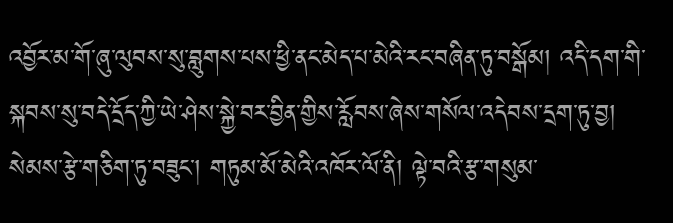འབྱོར་མ་གོ་ཞུ་ལུབས་སུ་བླུགས་པས་ཕྱི་ནང་མེད་པ་མེའི་རང་བཞིན་ཏུ་བསྒོམ། འདི་དག་གི་སྐབས་སུ་བདེ་དྲོད་ཀྱི་ཡེ་ཤེས་སྐྱེ་བར་བྱིན་གྱིས་རློབས་ཞེས་གསོལ་འདེབས་དྲག་ཏུ་བྱ། སེམས་རྩེ་གཅིག་ཏུ་བཟུང་། གཏུམ་མོ་མེའི་འཁོར་ལོ་ནི། ལྟེ་བའི་རྩ་གསུམ་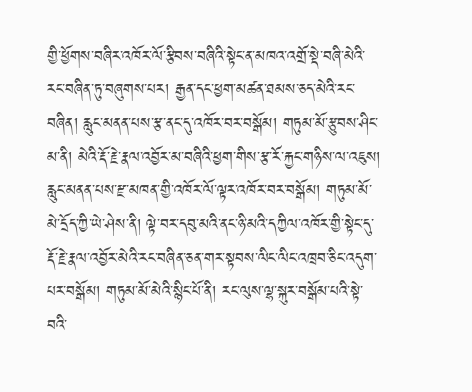གྱི་ཕྱོགས་བཞིར་འཁོར་ལོ་རྩིབས་བཞིའི་སྟེང་ན་མཁའ་འགྲོ་སྡེ་བཞི་མེའི་རང་བཞིན་ཏུ་བཞུགས་པར། རྒྱན་དང་ཕྱག་མཚན་ཐམས་ཅད་མེའི་རང་བཞིན། རླུང་མནན་པས་རྩ་ནང་དུ་འཁོར་བར་བསྒོམ། གཏུམ་མོ་རྩུབས་ཤིང་མ་ནི། མེའི་རྡོ་རྗེ་རྣལ་འབྱོར་མ་བཞིའི་ཕྱག་གིས་རྩ་རོ་རྐྱང་གཉིས་ལ་འཇུས། རླུང་མནན་པས་རྫ་མཁན་གྱི་འཁོར་ལོ་ལྟར་འཁོར་བར་བསྒོམ། གཏུམ་མོ་མེ་དྲོད་ཀྱི་ཡེ་ཤེས་ནི། ལྟེ་བར་དབུ་མའི་ནང་ཉི་མའི་དཀྱིལ་འཁོར་གྱི་སྟེང་དུ་རྡོ་རྗེ་རྣལ་འབྱོར་མེའི་རང་བཞིན་ཅན་གར་སྟབས་ལིང་ལིང་འཁྲབ་ཅིང་འདུག་པར་བསྒོམ། གཏུམ་མོ་མེའི་སྙིང་པོ་ནི། རང་ལུས་ལྷ་སྐུར་བསྒོམ་པའི་སྟེ་བའི་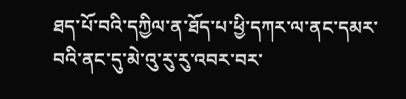ཐད་པོ་བའི་དཀྱིལ་ན་ཐོད་པ་ཕྱི་དཀར་ལ་ནང་དམར་བའི་ནང་དུ་མེ་འུ་རུ་རུ་འབར་བར་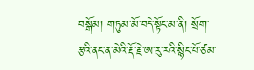བསྒོམ། གཏུམ་མོ་བདེ་སྟོང་མ་ནི། སྲོག་རྩའི་ནང་ན་མེའི་རྡོ་རྗེ་ཨ་རུ་རའི་སྙིང་པོ་ཙམ་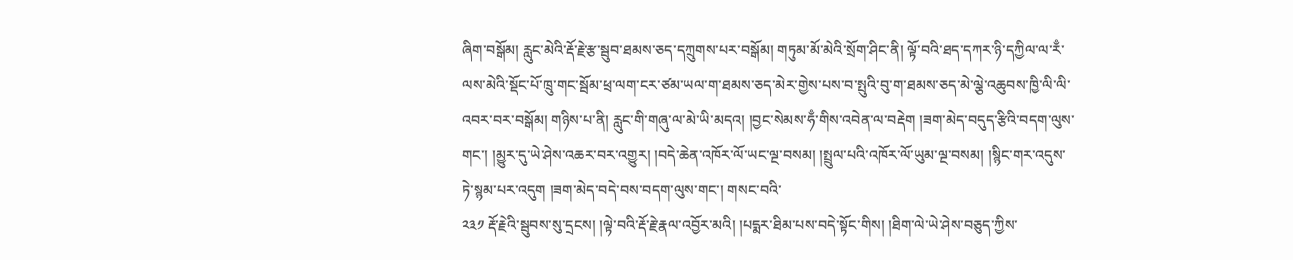ཞིག་བསྒོམ། རླུང་མེའི་རྡོ་རྗེ་རྩ་སྦུབ་ཐམས་ཅད་དཀྲུགས་པར་བསྒོམ། གཏུམ་མོ་མེའི་སྲོག་ཤིང་ནི། ལྟོ་བའི་ཐད་དཀར་ཉི་དཀྱིལ་ལ་རྃ་ལས་མེའི་སྡོང་པོ་ཁྲུ་གང་སྦོམ་ཕྲ་ལག་ངར་ཙམ་ཡལ་ག་ཐམས་ཅད་མེར་གྱེས་པས་བ་སྤུའི་བུ་ག་ཐམས་ཅད་མེ་ལྕེ་འཆུབས་ཁྱི་ལི་ལི་འབར་བར་བསྒོམ། གཉིས་པ་ནི། རླུང་གི་གཞུ་ལ་མེ་ཡི་མདའ། །བྱང་སེམས་ཧྃ་གིས་འབེན་ལ་བརྡེག །ཟག་མེད་བདུད་རྩིའི་བདག་ལུས་གང་། །མྱུར་དུ་ཡེ་ཤེས་འཆར་བར་འགྱུར། །བདེ་ཆེན་འཁོར་ལོ་ཡང་ལྔ་བསམ། །སྤྲུལ་པའི་འཁོར་ལོ་ཡུམ་ལྔ་བསམ། །སྙིང་གར་འདུས་ཏེ་སྙམ་པར་འདུག །ཟག་མེད་བདེ་བས་བདག་ལུས་གང་། གསང་བའི་
༢༣༡ རྡོ་རྗེའི་སྦུབས་སུ་དྲངས། །ལྟེ་བའི་རྡོ་རྗེ་རྣལ་འབྱོར་མའི། །པདྨར་ཐིམ་པས་བདེ་སྟོང་གིས། །ཐིག་ལེ་ཡེ་ཤེས་བཅུད་ཀྱིས་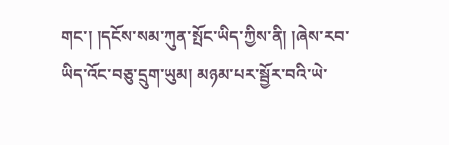གང་། །དངོས་སམ་ཀུན་སྤོང་ཡིད་ཀྱིས་ནི། །ཞེས་རབ་ཡིད་འོང་བཅུ་དྲུག་ཡུམ། མཉམ་པར་སྦྱོར་བའི་ཡེ་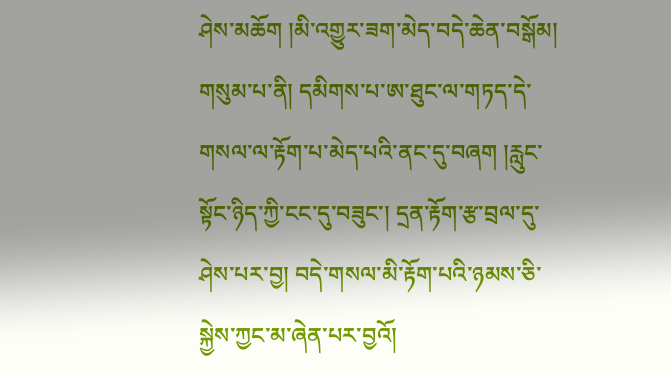ཤེས་མཆོག །མི་འགྱུར་ཟག་མེད་བདེ་ཆེན་བསྒོམ། གསུམ་པ་ནི། དམིགས་པ་ཨ་ཐུང་ལ་གཏད་དེ་གསལ་ལ་རྟོག་པ་མེད་པའི་ནང་དུ་བཞག །རླུང་སྟོང་ཉིད་ཀྱི་ངང་དུ་བཟུང་། དྲན་རྟོག་རྩ་བྲལ་དུ་ཤེས་པར་བྱ། བདེ་གསལ་མི་རྟོག་པའི་ཉམས་ཅི་སྐྱེས་ཀྱང་མ་ཞེན་པར་བྱའོ།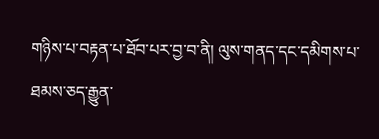གཉིས་པ་བརྟན་པ་ཐོབ་པར་བྱ་བ་ནི། ལུས་གནད་དང་དམིགས་པ་ཐམས་ཅད་རྒྱུན་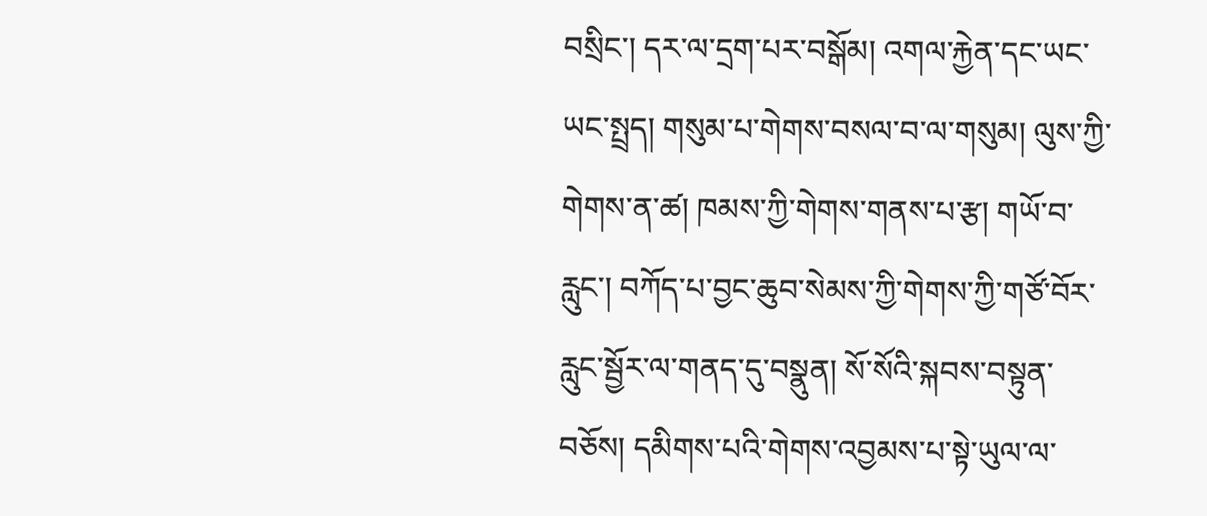བསྲིང་། དར་ལ་དྲག་པར་བསྒོམ། འགལ་རྐྱེན་དང་ཡང་ཡང་སྤྲད། གསུམ་པ་གེགས་བསལ་བ་ལ་གསུམ། ལུས་ཀྱི་གེགས་ན་ཚ། ཁམས་ཀྱི་གེགས་གནས་པ་རྩ། གཡོ་བ་རླུང་། བཀོད་པ་བྱང་ཆུབ་སེམས་ཀྱི་གེགས་ཀྱི་གཙོ་བོར་རླུང་སྦྱོར་ལ་གནད་དུ་བསྣུན། སོ་སོའི་སྐབས་བསྟུན་བཅོས། དམིགས་པའི་གེགས་འབྱམས་པ་སྟེ་ཡུལ་ལ་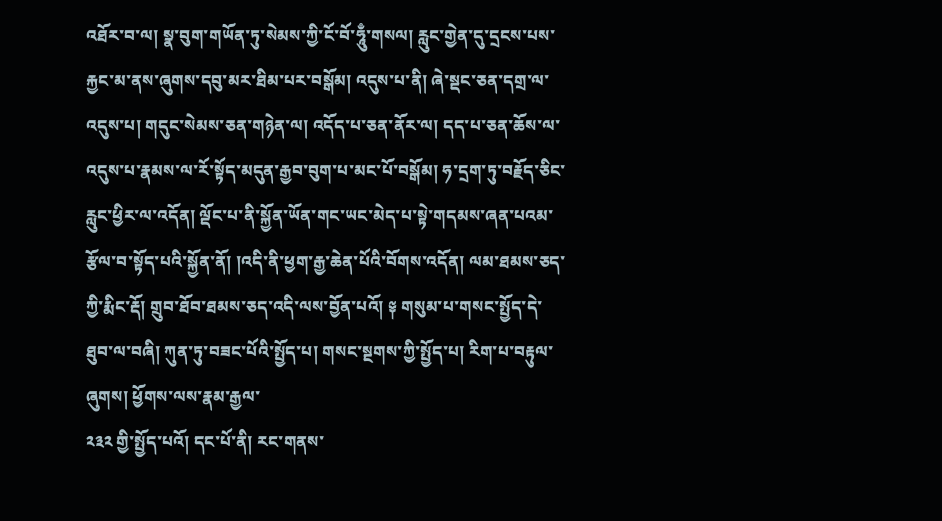འཐོར་བ་ལ། སྣ་བུག་གཡོན་ཏུ་སེམས་ཀྱི་ངོ་བོ་ཧཱུྃ་གསལ། རླུང་གྱེན་དུ་དྲངས་པས་རྐྱང་མ་ནས་ཞུགས་དབུ་མར་ཐིམ་པར་བསྒོམ། འདུས་པ་ནི། ཞེ་སྡང་ཅན་དགྲ་ལ་འདུས་པ། གདུང་སེམས་ཅན་གཉེན་ལ། འདོད་པ་ཅན་ནོར་ལ། དད་པ་ཅན་ཆོས་ལ་འདུས་པ་རྣམས་ལ་རོ་སྟོད་མདུན་རྒྱབ་བུག་པ་མང་པོ་བསྒོམ། ཧ་དྲག་ཏུ་བརྗོད་ཅིང་རླུང་ཕྱིར་ལ་འདོན། ལྡོང་པ་ནི་སྐྱོན་ཡོན་གང་ཡང་མེད་པ་སྟེ་གདམས་ཞན་པའམ་རྩོལ་བ་སྟོད་པའི་སྐྱོན་ནོ། །འདི་ནི་ཕྱག་རྒྱ་ཆེན་པོའི་བོགས་འདོན། ལམ་ཐམས་ཅད་ཀྱི་རྨིང་རྡོ། གྲུབ་ཐོབ་ཐམས་ཅད་འདི་ལས་བྱོན་པའོ། ༈ གསུམ་པ་གསང་སྤྱོད་དེ་ཐུབ་ལ་བཞི། ཀུན་ཏུ་བཟང་པོའི་སྤྱོད་པ། གསང་སྔགས་ཀྱི་སྤྱོད་པ། རིག་པ་བརྟུལ་ཞུགས། ཕྱོགས་ལས་རྣམ་རྒྱལ་
༢༣༢ གྱི་སྤྱོད་པའོ། དང་པོ་ནི། རང་གནས་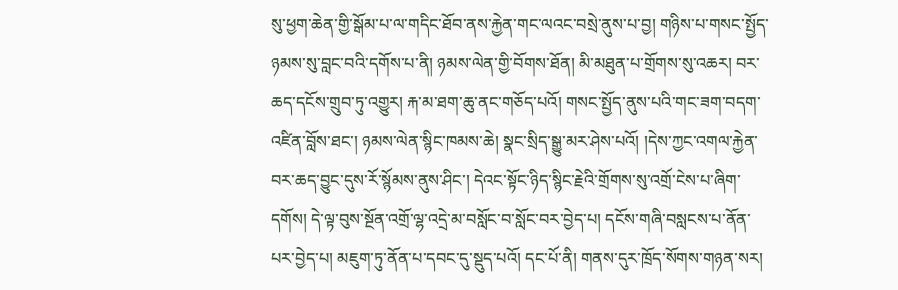སུ་ཕྱག་ཆེན་གྱི་སྒོམ་པ་ལ་གདིང་ཐོབ་ནས་རྐྱེན་གང་ལའང་བསྲེ་ནུས་པ་བྱ། གཉིས་པ་གསང་སྤྱོད་ཉམས་སུ་བླང་བའི་དགོས་པ་ནི། ཉམས་ལེན་གྱི་བོགས་ཐོན། མི་མཐུན་པ་གྲོགས་སུ་འཆར། བར་ཆད་དངོས་གྲུབ་ཏུ་འགྱུར། རྐ་མ་ཐག་ཆུ་ནང་གཅོད་པའོ། གསང་སྤྱོད་ནུས་པའི་གང་ཟག་བདག་འཛིན་བློས་ཐང་། ཉམས་ལེན་སྙིང་ཁམས་ཆེ། སྣང་སྲིད་སྒྱུ་མར་ཤེས་པའོ། །དེས་ཀྱང་འགལ་རྐྱེན་བར་ཆད་བྱུང་དུས་རོ་སྙོམས་ནུས་ཤིང་། དེའང་སྟོང་ཉིད་སྙིང་རྗེའི་གྲོགས་སུ་འགྲོ་ངེས་པ་ཞིག་དགོས། དེ་ལྟ་བུས་སྔོན་འགྲོ་ལྷ་འདྲེ་མ་བསློང་བ་སློང་བར་བྱེད་པ། དངོས་གཞི་བསླངས་པ་ནོན་པར་བྱེད་པ། མཇུག་ཏུ་ནོན་པ་དབང་དུ་སྡུད་པའོ། དང་པོ་ནི། གནས་དུར་ཁྲོད་སོགས་གཉན་སར།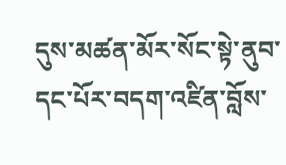དུས་མཚན་མོར་སོང་སྟེ་ནུབ་དང་པོར་བདག་འཛིན་བློས་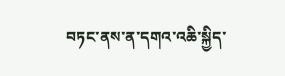བཏང་ནས་ན་དགའ་འཆི་སྐྱིད་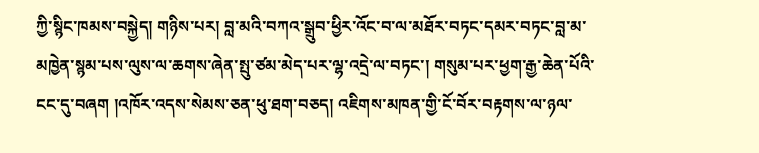ཀྱི་སྙིང་ཁམས་བསྐྱེད། གཉིས་པར། བླ་མའི་བཀའ་སྒྲུབ་ཕྱིར་འོང་བ་ལ་མཐོར་བཏང་དམར་བཏང་བླ་མ་མཁྱེན་སྙམ་པས་ལུས་ལ་ཆགས་ཞེན་སྤུ་ཙམ་མེད་པར་ལྷ་འདྲེ་ལ་བཏང་། གསུམ་པར་ཕྱག་རྒྱ་ཆེན་པོའི་ངང་དུ་བཞག །འཁོར་འདས་སེམས་ཅན་ཕུ་ཐག་བཅད། འཇིགས་མཁན་གྱི་ངོ་བོར་བརྟགས་ལ་ཉལ་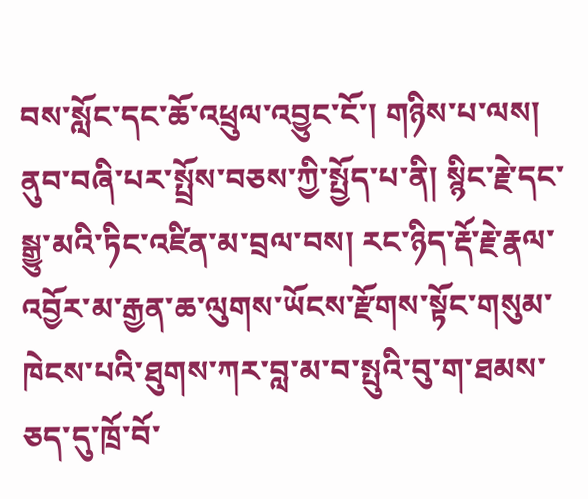བས་སློང་དང་ཆོ་འཕྲུལ་འབྱུང་ངོ་། གཉིས་པ་ལས། ནུབ་བཞི་པར་སྤྲོས་བཅས་ཀྱི་སྤྱོད་པ་ནི། སྙིང་རྗེ་དང་སྒྱུ་མའི་ཏིང་འཛིན་མ་བྲལ་བས། རང་ཉིད་རྡོ་རྗེ་རྣལ་འབྱོར་མ་རྒྱན་ཆ་ལུགས་ཡོངས་རྫོགས་སྟོང་གསུམ་ཁེངས་པའི་ཐུགས་ཀར་བླ་མ་བ་སྤུའི་བུ་ག་ཐམས་ཅད་དུ་ཁྲོ་བོ་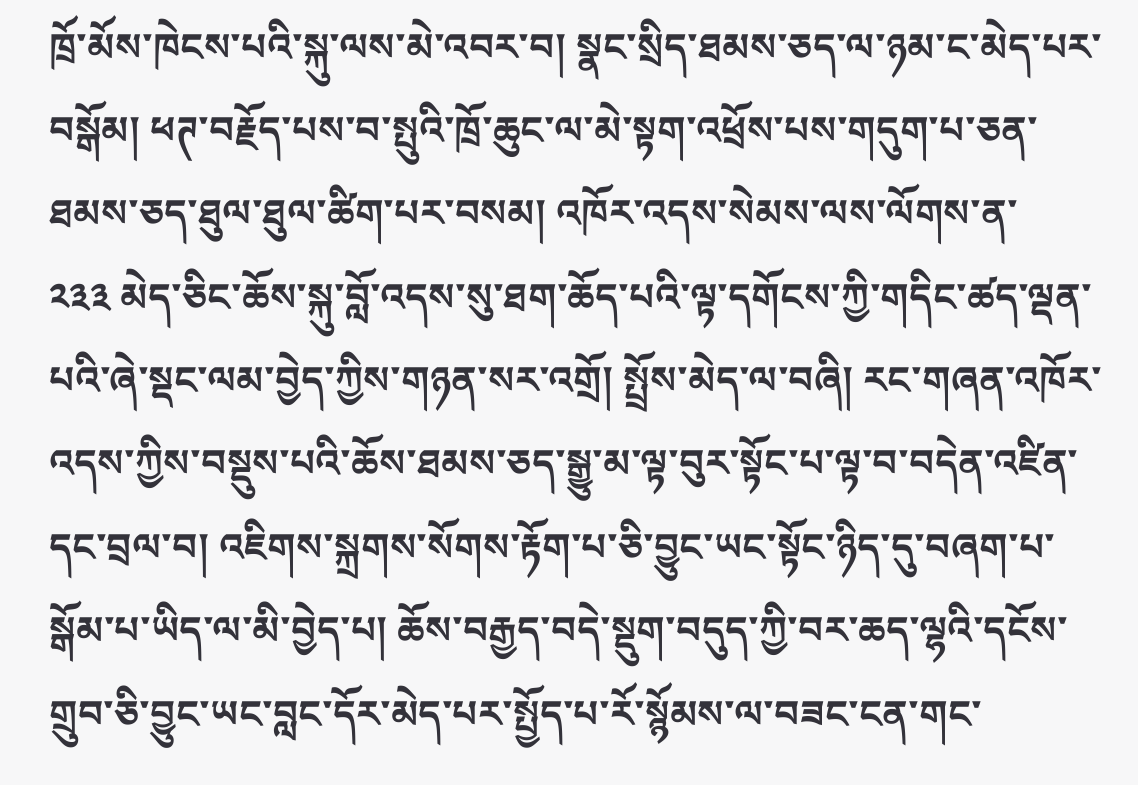ཁྲོ་མོས་ཁེངས་པའི་སྐུ་ལས་མེ་འབར་བ། སྣང་སྲིད་ཐམས་ཅད་ལ་ཉམ་ང་མེད་པར་བསྒོམ། ཕཊ་བརྗོད་པས་བ་སྤུའི་ཁྲོ་ཆུང་ལ་མེ་སྟག་འཕྲོས་པས་གདུག་པ་ཅན་ཐམས་ཅད་ཐུལ་ཐུལ་ཚིག་པར་བསམ། འཁོར་འདས་སེམས་ལས་ལོགས་ན་
༢༣༣ མེད་ཅིང་ཆོས་སྐུ་བློ་འདས་སུ་ཐག་ཆོད་པའི་ལྟ་དགོངས་ཀྱི་གདིང་ཚད་ལྡན་པའི་ཞེ་སྡང་ལམ་བྱེད་ཀྱིས་གཉན་སར་འགྲོ། སྤྲོས་མེད་ལ་བཞི། རང་གཞན་འཁོར་འདས་ཀྱིས་བསྡུས་པའི་ཆོས་ཐམས་ཅད་སྒྱུ་མ་ལྟ་བུར་སྟོང་པ་ལྟ་བ་བདེན་འཛིན་དང་བྲལ་བ། འཇིགས་སྐྲགས་སོགས་རྟོག་པ་ཅི་བྱུང་ཡང་སྟོང་ཉིད་དུ་བཞག་པ་སྒོམ་པ་ཡིད་ལ་མི་བྱེད་པ། ཆོས་བརྒྱད་བདེ་སྡུག་བདུད་ཀྱི་བར་ཆད་ལྷའི་དངོས་གྲུབ་ཅི་བྱུང་ཡང་བླང་དོར་མེད་པར་སྤྱོད་པ་རོ་སྙོམས་ལ་བཟང་ངན་གང་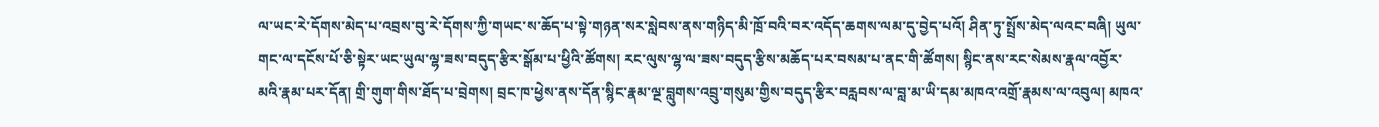ལ་ཡང་རེ་དོགས་མེད་པ་འབྲས་བུ་རེ་དོགས་ཀྱི་གཡང་ས་ཆོད་པ་སྟེ་གཉན་སར་སླེབས་ནས་གཉིད་མི་ཁྲོ་བའི་བར་འདོད་ཆགས་ལམ་དུ་བྱེད་པའོ། ཤིན་ཏུ་སྤྲོས་མེད་ལའང་བཞི། ཡུལ་གང་ལ་དངོས་པོ་ཅི་སྟེར་ཡང་ཡུལ་ལྷ་ཟས་བདུད་རྩིར་སྒོམ་པ་ཕྱིའི་ཚོགས། རང་ལུས་ལྷ་ལ་ཟས་བདུད་རྩིས་མཆོད་པར་བསམ་པ་ནང་གི་ཚོགས། སྙིང་ནས་རང་སེམས་རྣལ་འབྱོར་མའི་རྣམ་པར་དོན། གྲི་གུག་གིས་ཐོད་པ་བྲེགས། བྲང་ཁ་ཕྱེས་ནས་དོན་སྙིང་རྣམ་ལྔ་བླུགས་འབྲུ་གསུམ་གྱིས་བདུད་རྩིར་བརླབས་ལ་བླ་མ་ཡི་དམ་མཁའ་འགྲོ་རྣམས་ལ་འབུལ། མཁའ་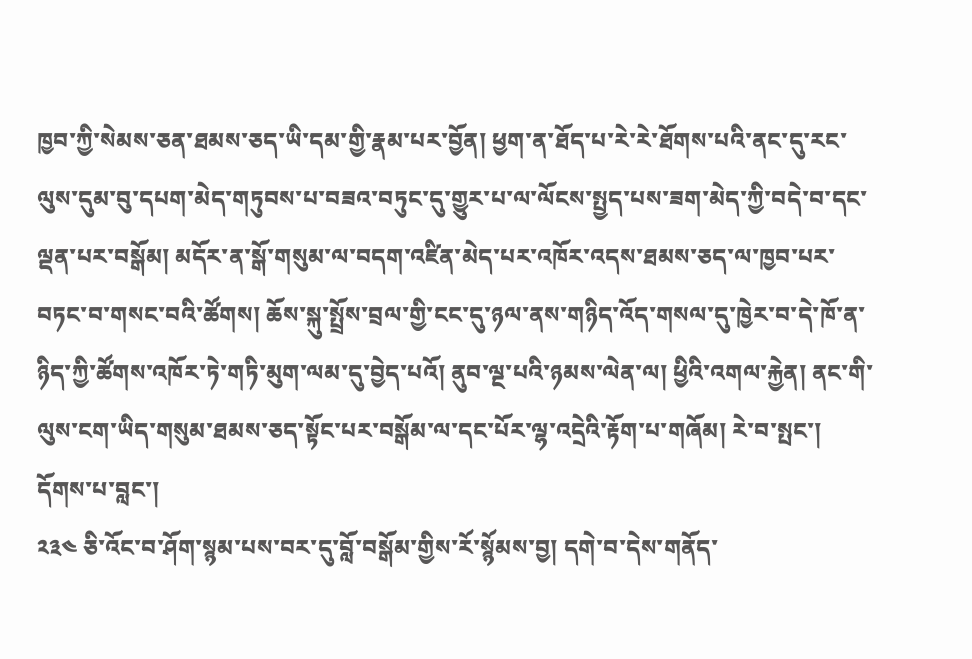ཁྱབ་ཀྱི་སེམས་ཅན་ཐམས་ཅད་ཡི་དམ་གྱི་རྣམ་པར་བྱོན། ཕྱག་ན་ཐོད་པ་རེ་རེ་ཐོགས་པའི་ནང་དུ་རང་ལུས་དུམ་བུ་དཔག་མེད་གཏུབས་པ་བཟའ་བཏུང་དུ་གྱུར་པ་ལ་ལོངས་སྤྱད་པས་ཟག་མེད་ཀྱི་བདེ་བ་དང་ལྡན་པར་བསྒོམ། མདོར་ན་སྒོ་གསུམ་ལ་བདག་འཛིན་མེད་པར་འཁོར་འདས་ཐམས་ཅད་ལ་ཁྱབ་པར་བཏང་བ་གསང་བའི་ཚོགས། ཆོས་སྐུ་སྤྲོས་བྲལ་གྱི་ངང་དུ་ཉལ་ནས་གཉིད་འོད་གསལ་དུ་ཁྱེར་བ་དེ་ཁོ་ན་ཉིད་ཀྱི་ཚོགས་འཁོར་ཏེ་གཏི་མུག་ལམ་དུ་བྱེད་པའོ། ནུབ་ལྔ་པའི་ཉམས་ལེན་ལ། ཕྱིའི་འགལ་རྐྱེན། ནང་གི་ལུས་ངག་ཡིད་གསུམ་ཐམས་ཅད་སྟོང་པར་བསྒོམ་ལ་དང་པོར་ལྷ་འདྲེའི་རྟོག་པ་གཞོམ། རེ་བ་སྤང་། དོགས་པ་བླང་།
༢༣༤ ཅི་འོང་བ་ཤོག་སྙམ་པས་བར་དུ་བློ་བསྒོམ་གྱིས་རོ་སྙོམས་བྱ། དགེ་བ་དེས་གནོད་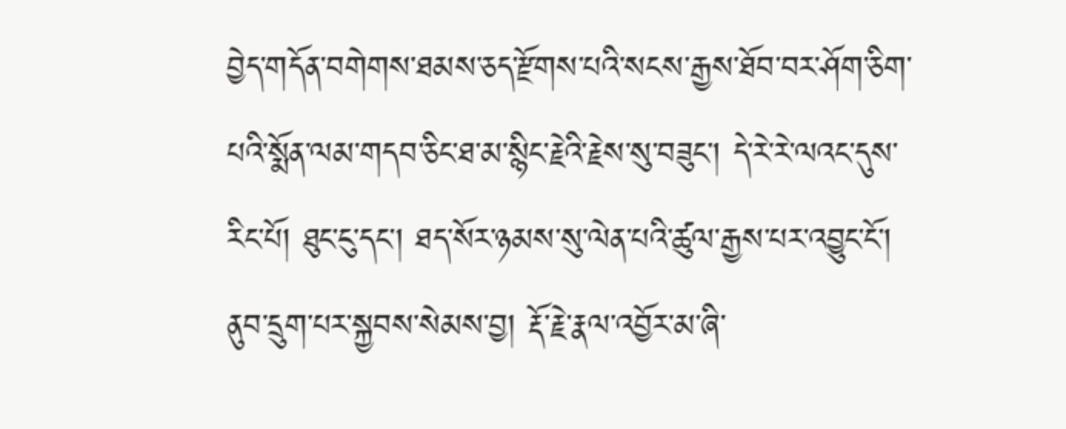བྱེད་གདོན་བགེགས་ཐམས་ཅད་རྫོགས་པའི་སངས་རྒྱས་ཐོབ་བར་ཤོག་ཅིག་པའི་སྨོན་ལམ་གདབ་ཅིང་ཐ་མ་སྙིང་རྗེའི་རྗེས་སུ་བཟུང་། དེ་རེ་རེ་ལའང་དུས་རིང་པོ། ཐུང་ངུ་དང་། ཐད་སོར་ཉམས་སུ་ལེན་པའི་ཚུལ་རྒྱས་པར་འབྱུང་ངོ་། ནུབ་དྲུག་པར་སྐྱབས་སེམས་བྱ། རྡོ་རྗེ་རྣལ་འབྱོར་མ་ཞི་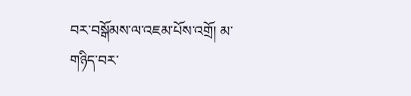བར་བསྒོམས་ལ་འཇམ་པོས་འགྲོ། མ་གཉིད་བར་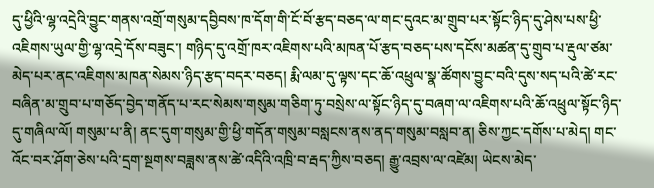དུ་ཕྱིའི་ལྷ་འདྲེའི་བྱུང་གནས་འགྲོ་གསུམ་དབྱིབས་ཁ་དོག་གི་ངོ་བོ་རྩད་བཅད་ལ་གང་དུའང་མ་གྲུབ་པར་སྟོང་ཉིད་དུ་ཤེས་པས་ཕྱི་འཇིགས་ཡུལ་གྱི་ལྷ་འདྲེ་དོས་བཟུང་། གཉིད་དུ་འགྲོ་ཁར་འཇིགས་པའི་མཁན་པོ་རྩད་བཅད་པས་དངོས་མཚན་དུ་གྲུབ་པ་རྡུལ་ཙམ་མེད་པར་ནང་འཇིགས་མཁན་སེམས་ཉིད་རྩད་བདར་བཅད། རྨི་ལམ་དུ་ལྟས་དང་ཆོ་འཕྲུལ་སྣ་ཚོགས་བྱུང་བའི་དུས་སད་པའི་ཚེ་རང་བཞིན་མ་གྲུབ་པ་གཅོད་བྱེད་གནོད་པ་རང་སེམས་གསུམ་གཅིག་ཏུ་བསྲེས་ལ་སྟོང་ཉིད་དུ་བཞག་ལ་འཇིགས་པའི་ཆོ་འཕྲུལ་སྟོང་ཉིད་དུ་གཞིལ་ལོ། གསུམ་པ་ནི། ནང་དུག་གསུམ་གྱི་ཕྱི་གདོན་གསུམ་བསླངས་ནས་ནད་གསུམ་བསླབ་ན། ཅིས་ཀྱང་དགོས་པ་མེད། གང་འོང་བར་ཤོག་ཅེས་པའི་དྲག་སྔགས་བཟླས་ནས་ཚེ་འདིའི་འཁྲི་བ་རྦད་ཀྱིས་བཅད། རྒྱུ་འབྲས་ལ་འཛེམ། ཡེངས་མེད་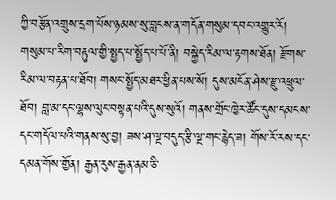ཀྱི་བརྩོན་འགྲུས་དྲག་པོས་ཉམས་སུ་བླངས་ན་གདོན་གསུམ་དབང་འགྱུར་རོ། གསུམ་པ་རིག་བརྟུལ་གྱི་སྤྱད་པ་སྤྱོད་པ་པོ་ནི། བསྐྱེད་རིམ་ལ་རྟགས་ཐོན། རྫོགས་རིམ་ལ་བརྟན་པ་ཐོབ། གསང་སྤྱོད་མཐར་ཕྱིན་པས་སོ། དུས་མངོན་ཤེས་རྫུ་འཕྲུལ་ཐོབ། བླ་མ་དང་ལྷས་ལུང་བསྟན་པའི་དུས་སུའོ། གནས་གྲོང་ཁྱེར་ཚོང་དུས་དམངས་དང་གདོལ་པའི་གནས་སུ་བྱ། ཟས་ཤ་ལྔ་བདུད་རྩི་ལྔ་གང་རྙེད་ཟ། གོས་རོ་རས་དང་དམན་གོས་གྱོན། རྒྱན་རུས་རྒྱན་ནམ་ཅི་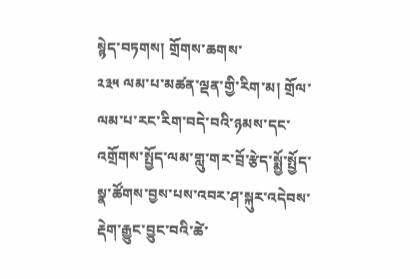སྙེད་བཏགས། གྲོགས་ཆགས་
༢༣༥ ལམ་པ་མཚན་ལྡན་གྱི་རིག་མ། གྲོལ་ལམ་པ་རང་རིག་བདེ་བའི་ཉམས་དང་འགྲོགས་སྤྱོད་ལམ་གླུ་གར་བྲོ་རྩེད་སྨྱོ་སྤྱོད་སྣ་ཚོགས་བྱས་པས་འབར་ཤ་སྐུར་འདེབས་རྡེག་རྒྱུང་བྱུང་བའི་ཚེ་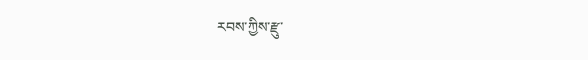རབས་ཀྱིས་རྫུ་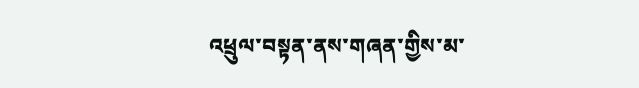འཕྲུལ་བསྟན་ནས་གཞན་གྱིས་མ་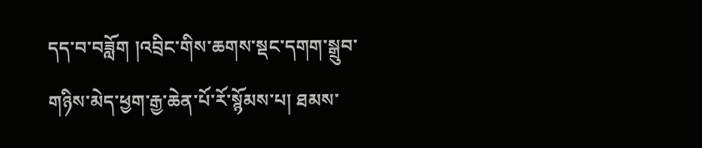དད་བ་བཟློག །འབྲིང་གིས་ཆགས་སྡང་དགག་སྒྲུབ་གཉིས་མེད་ཕྱག་རྒྱ་ཆེན་པོ་རོ་སྙོམས་པ། ཐམས་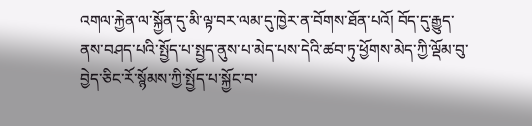འགལ་རྐྱེན་ལ་སྐྱོན་དུ་མི་ལྟ་བར་ལམ་དུ་ཁྱེར་ན་བོགས་ཐོན་པའོ། བོད་དུ་རྒྱུད་ནས་བཤད་པའི་སྤྱོད་པ་སྤྱད་ནུས་པ་མེད་པས་དེའི་ཚབ་ཏུ་ཕྱོགས་མེད་ཀྱི་ལྡོམ་བུ་བྱེད་ཅིང་རོ་སྙོམས་ཀྱི་སྤྱོད་པ་སྐྱོང་བ་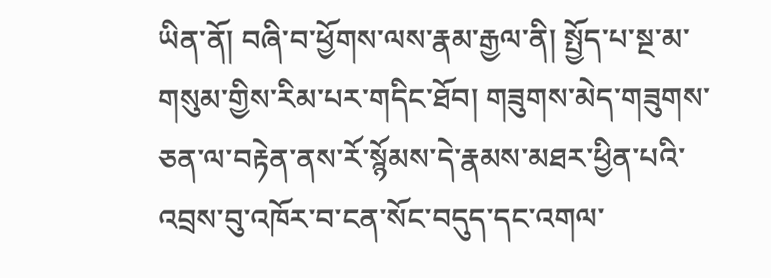ཡིན་ནོ། བཞི་བ་ཕྱོགས་ལས་རྣམ་རྒྱལ་ནི། སྤྱོད་པ་སྔ་མ་གསུམ་གྱིས་རིམ་པར་གདིང་ཐོབ། གཟུགས་མེད་གཟུགས་ཅན་ལ་བརྟེན་ནས་རོ་སྙོམས་དེ་རྣམས་མཐར་ཕྱིན་པའི་འབྲས་བུ་འཁོར་བ་ངན་སོང་བདུད་དང་འགལ་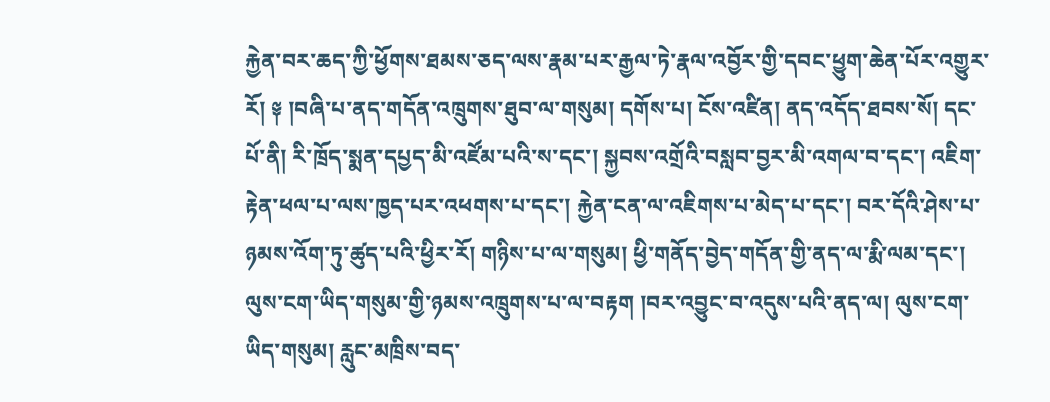རྐྱེན་བར་ཆད་ཀྱི་ཕྱོགས་ཐམས་ཅད་ལས་རྣམ་པར་རྒྱལ་ཏེ་རྣལ་འབྱོར་གྱི་དབང་ཕྱུག་ཆེན་པོར་འགྱུར་རོ། ༈ །བཞི་པ་ནད་གདོན་འཁྲུགས་ཐུབ་ལ་གསུམ། དགོས་པ། ངོས་འཛིན། ནད་འདོད་ཐབས་སོ། དང་པོ་ནི། རི་ཁྲོད་སྨན་དཔྱད་མི་འཛོམ་པའི་ས་དང་། སྐྱབས་འགྲོའི་བསླབ་བྱར་མི་འགལ་བ་དང་། འཇིག་རྟེན་ཕལ་པ་ལས་ཁྱད་པར་འཕགས་པ་དང་། རྐྱེན་ངན་ལ་འཇིགས་པ་མེད་པ་དང་། བར་དོའི་ཤེས་པ་ཉམས་འོག་ཏུ་ཚུད་པའི་ཕྱིར་རོ། གཉིས་པ་ལ་གསུམ། ཕྱི་གནོད་བྱེད་གདོན་གྱི་ནད་ལ་རྨི་ལམ་དང་། ལུས་ངག་ཡིད་གསུམ་གྱི་ཉམས་འཁྲུགས་པ་ལ་བརྟག །བར་འབྱུང་བ་འདུས་པའི་ནད་ལ། ལུས་ངག་ཡིད་གསུམ། རླུང་མཁྲིས་བད་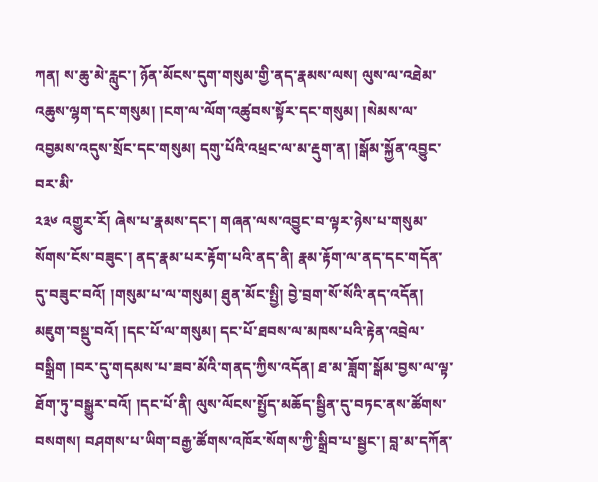ཀན། ས་ཆུ་མེ་རླུང་། ཉོན་མོངས་དུག་གསུམ་གྱི་ནད་རྣམས་ལས། ལུས་ལ་འཐེམ་འཆུས་ལྷག་དང་གསུམ། །ངག་ལ་ལོག་འཚུབས་སྟོར་དང་གསུམ། །སེམས་ལ་འབྱམས་འདུས་སྲོང་དང་གསུམ། དགུ་པོའི་འཕྲང་ལ་མ་རྡུག་ན། །སྒོམ་སྐྱོན་འབྱུང་བར་མི་
༢༣༦ འགྱུར་རོ། ཞེས་པ་རྣམས་དང་། གཞན་ལས་འབྱུང་བ་ལྟར་ཉེས་པ་གསུམ་སོགས་ངོས་བཟུང་། ནད་རྣམ་པར་རྟོག་པའི་ནད་ནི། རྣམ་རྟོག་ལ་ནད་དང་གདོན་དུ་བཟུང་བའོ། །གསུམ་པ་ལ་གསུམ། ཐུན་མོང་སྤྱི། བྱེ་བྲག་སོ་སོའི་ནད་འདོན། མཇུག་བསྡུ་བའོ། །དང་པོ་ལ་གསུམ། དང་པོ་ཐབས་ལ་མཁས་པའི་རྟེན་འབྲེལ་བསྒྲིག །བར་དུ་གདམས་པ་ཟབ་མོའི་གནད་ཀྱིས་འདོན། ཐ་མ་ཟློག་སྒོམ་བྱས་ལ་ལྟ་ཐོག་ཏུ་བསྒྱུར་བའོ། །དང་པོ་ནི། ལུས་ལོངས་སྤྱོད་མཆོད་སྦྱིན་དུ་བཏང་ནས་ཚོགས་བསགས། བཤགས་པ་ཡིག་བརྒྱ་ཚོགས་འཁོར་སོགས་ཀྱི་སྒྲིབ་པ་སྦྱང་། བླ་མ་དཀོན་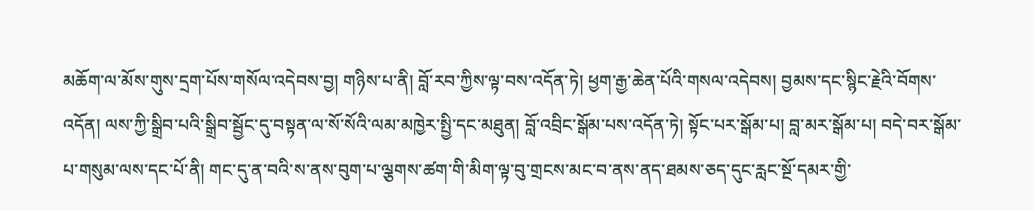མཆོག་ལ་མོས་གུས་དྲག་པོས་གསོལ་འདེབས་བྱ། གཉིས་པ་ནི། བློ་རབ་ཀྱིས་ལྟ་བས་འདོན་ཏེ། ཕྱག་རྒྱ་ཆེན་པོའི་གསལ་འདེབས། བྱམས་དང་སྙིང་རྗེའི་བོགས་འདོན། ལས་ཀྱི་སྒྲིབ་པའི་སྒྲིབ་སྦྱོང་དུ་བསྟན་ལ་སོ་སོའི་ལམ་མཁྱེར་སྤྱི་དང་མཐུན། བློ་འབྲིང་སྒོམ་པས་འདོན་ཏེ། སྟོང་པར་སྒོམ་པ། བླ་མར་སྒོམ་པ། བདེ་བར་སྒོམ་པ་གསུམ་ལས་དང་པོ་ནི། གང་དུ་ན་བའི་ས་ནས་བུག་པ་ལྕགས་ཚག་གི་མིག་ལྟ་བུ་གྲངས་མང་བ་ནས་ནད་ཐམས་ཅད་དུང་རླང་སྔོ་དམར་གྱི་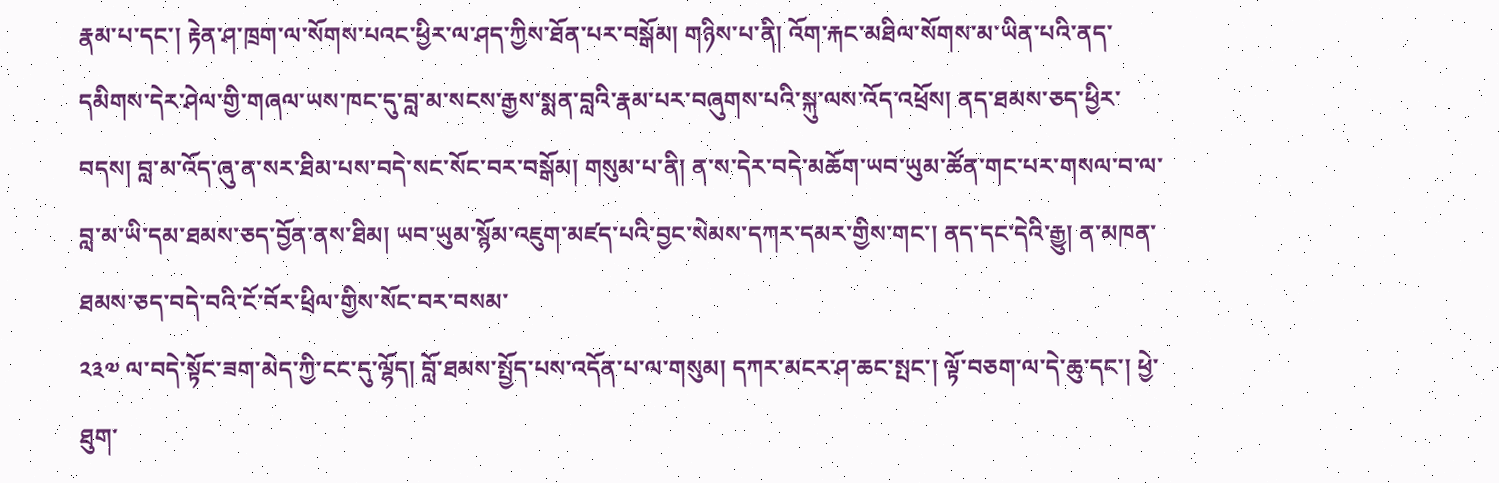རྣམ་པ་དང་། རྟེན་ཤ་ཁྲག་ལ་སོགས་པའང་ཕྱིར་ལ་ཤད་ཀྱིས་ཐོན་པར་བསྒོམ། གཉིས་པ་ནི། འོག་རྐང་མཐིལ་སོགས་མ་ཡིན་པའི་ནད་དམིགས་དེར་ཤེལ་གྱི་གཞལ་ཡས་ཁང་དུ་བླ་མ་སངས་རྒྱས་སྨན་བླའི་རྣམ་པར་བཞུགས་པའི་སྐུ་ལས་འོད་འཕྲོས། ནད་ཐམས་ཅད་ཕྱིར་བདས། བླ་མ་འོད་ཞུ་ན་སར་ཐིམ་པས་བདེ་སང་སོང་བར་བསྒོམ། གསུམ་པ་ནི། ན་ས་དེར་བདེ་མཆོག་ཡབ་ཡུམ་ཚོན་གང་པར་གསལ་བ་ལ་བླ་མ་ཡི་དམ་ཐམས་ཅད་བྱོན་ནས་ཐིམ། ཡབ་ཡུམ་སྙོམ་འཇུག་མཛད་པའི་བྱང་སེམས་དཀར་དམར་གྱིས་གང་། ནད་དང་དེའི་རྒྱུ། ན་མཁན་ཐམས་ཅད་བདེ་བའི་ངོ་བོར་ཕྲིལ་གྱིས་སོང་བར་བསམ་
༢༣༧ ལ་བདེ་སྟོང་ཟག་མེད་ཀྱི་ངང་དུ་ལྷོད། བློ་ཐམས་སྤྱོད་པས་འདོན་པ་ལ་གསུམ། དཀར་མངར་ཤ་ཆང་སྤང་། ལྟོ་བཅག་ལ་དེ་ཆུ་དང་། ཕྱེ་ཐུག་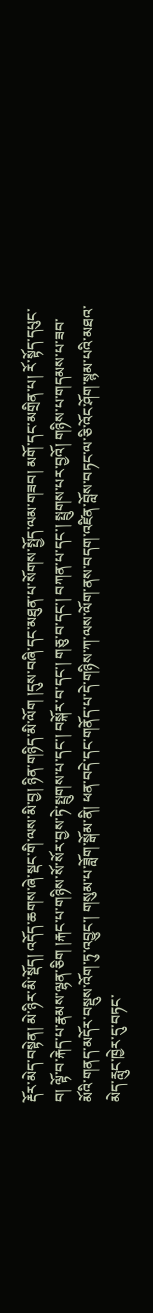རྡོར་མེད་བསྟེན། མེ་ཉིར་མི་སྡོད། འདོད་ཆགས་ཞེ་སྡང་གི་ལས་མི་བྱ། ཉིན་གཉིད་མི་ལོག །དུས་བཞི་དང་མཐུན་པ་སོགས་སྤྱོད་ལམ་གཟབ། མགོ་དང་མགྲིན་པ། རོ་སྟོད་དཔུང་བ། ལྟོ་བ་རྐེད་པ་རྣམས་ལྷན་ཅིག །རྐང་པ་གཉིས་སོ་སོར་བྱས་ཏེ་སྤྲུགས་པ་དང་། བསྐོར་བ་དང་། གཅུ་བ་དང་། བཀན་པ་དང་། སྤྲུགས་པར་བྱའོ། གཉིས་པ་གདམས་པ་ཟབ་མོའི་གནད་མདོར་བསྡུས་འོག་ཏུ་འབྱུང་། གསུམ་པ་ཟློག་སྒོམ་ནི། ཕན་བདེ་དང་གནོད་པ་དེ་གཉིས་ཀ་ལས་ལོག་ནས་བདག་འཛིན་བློས་བཏང་ལ་ཅི་འོང་ཤོག་སྙམ་པའི་མཐའ་མེད་རླུང་ཁྱེར་དུ་བཏང་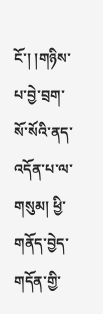ངོ་། །གཉིས་པ་བྱེ་བྲག་སོ་སོའི་ནད་འདོན་པ་ལ་གསུམ། ཕྱི་གནོད་བྱེད་གདོན་གྱི་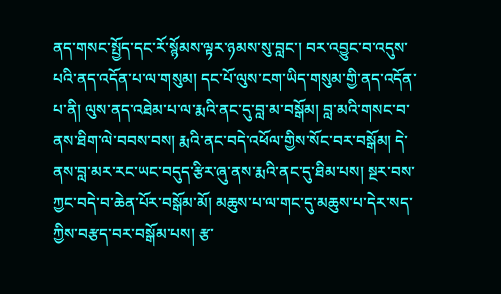ནད་གསང་སྤྱོད་དང་རོ་སྙོམས་ལྟར་ཉམས་སུ་བླང་། བར་འབྱུང་བ་འདུས་པའི་ནད་འདོན་པ་ལ་གསུམ། དང་པོ་ལུས་ངག་ཡིད་གསུམ་གྱི་ནད་འདོན་པ་ནི། ལུས་ནད་འཐེམ་པ་ལ་རྨའི་ནང་དུ་བླ་མ་བསྒོམ། བླ་མའི་གསང་བ་ནས་ཐིག་ལེ་བབས་བས། རྨའི་ནང་བདེ་འཕོལ་གྱིས་སོང་བར་བསྒོམ། དེ་ནས་བླ་མར་རང་ཡང་བདུད་རྩིར་ཞུ་ནས་རྨའི་ནང་དུ་ཐིམ་པས། སྔར་བས་ཀྱང་བདེ་བ་ཆེན་པོར་བསྒོམ་མོ། མཆུས་པ་ལ་གང་དུ་མཆུས་པ་དེར་སད་ཀྱིས་བརྩད་བར་བསྒོམ་པས། རྩ་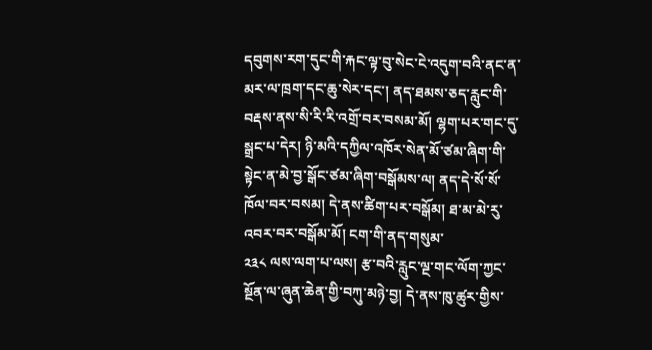དབུགས་རག་དུང་གི་རྐང་ལྟ་བུ་སེང་ངེ་འདུག་བའི་ནང་ན་མར་ལ་ཁྲག་དང་ཆུ་སེར་དང་། ནད་ཐམས་ཅད་རླུང་གི་བརྡས་ནས་སི་རི་རི་འགྲོ་བར་བསམ་མོ། ལྷག་པར་གང་དུ་སྒྲང་པ་དེར། ཉི་མའི་དཀྱིལ་འཁོར་སེན་མོ་ཙམ་ཞིག་གི་སྟེང་ན་མེ་བྱ་སྒོང་ཙམ་ཞིག་བསྒོམས་ལ། ནད་དེ་སོ་སོ་ཁོལ་བར་བསམ། དེ་ནས་ཚིག་པར་བསྒོམ། ཐ་མ་མེ་རུ་འབར་བར་བསྒོམ་མོ། ངག་གི་ནད་གསུམ་
༢༣༨ ལས་ལག་པ་ལས། རྩ་བའི་རླུང་ལྔ་གང་ལོག་ཀྱང་སྔོན་ལ་ཞུན་ཆེན་གྱི་བཀུ་མཉེ་བྱ། དེ་ནས་ཁུ་ཚུར་གྱིས་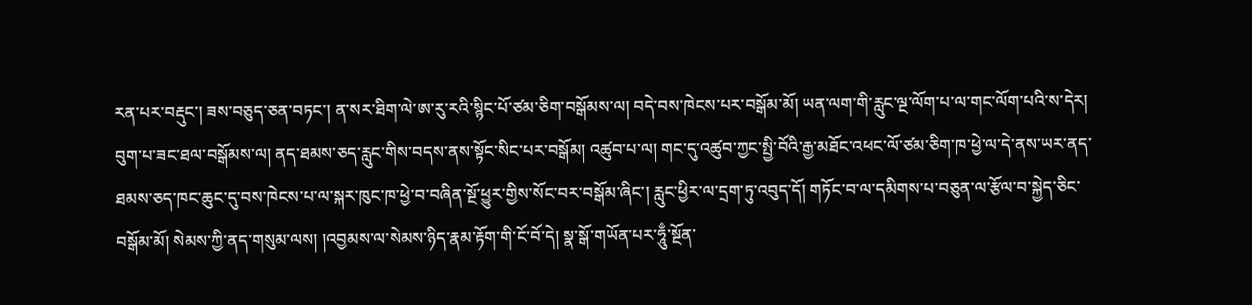རན་པར་བརྡུང་། ཟས་བཅུད་ཅན་བཏང་། ན་སར་ཐིག་ལེ་ཨ་རུ་རའི་སྙིང་པོ་ཙམ་ཅིག་བསྒོམས་ལ། བདེ་བས་ཁེངས་པར་བསྒོམ་མོ། ཡན་ལག་གི་རླུང་ལྔ་ལོག་པ་ལ་གང་ལོག་པའི་ས་དེར། བུག་པ་ཟང་ཐལ་བསྒོམས་ལ། ནད་ཐམས་ཅད་རླུང་གིས་བདས་ནས་སྟོང་སིང་པར་བསྒོམ། འཚུབ་པ་ལ། གང་དུ་འཚུབ་ཀྱང་སྤྱི་བོའི་རྒྱ་མཐོང་འཕང་ལོ་ཙམ་ཅིག་ཁ་ཕྱེ་ལ་དེ་ནས་ཡར་ནད་ཐམས་ཅད་ཁང་ཆུང་དུ་བས་ཁེངས་པ་ལ་སྐར་ཁུང་ཁ་ཕྱེ་བ་བཞིན་སྔོ་ཕྱུར་གྱིས་སོང་བར་བསྒོམ་ཞིང་། རླུང་ཕྱིར་ལ་དྲག་ཏུ་འབུད་དོ། གཏོང་བ་ལ་དམིགས་པ་བཅུན་ལ་རྩོལ་བ་སྐྱེད་ཅིང་བསྒོམ་མོ། སེམས་ཀྱི་ནད་གསུམ་ལས། །འབྱམས་ལ་སེམས་ཉིད་རྣམ་རྟོག་གི་ངོ་བོ་དེ། སྣ་སྒོ་གཡོན་པར་ཧཱུྃ་སྔོན་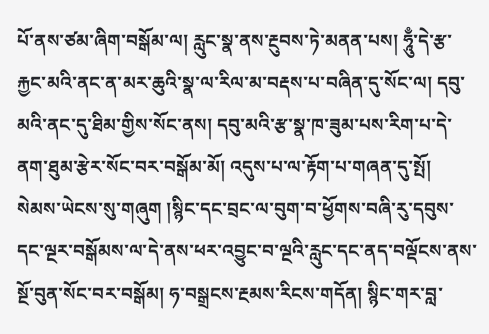པོ་ནས་ཙམ་ཞིག་བསྒོམ་ལ། རླུང་སྣ་ནས་རྔུབས་ཏེ་མནན་པས། ཧཱུྃ་དེ་རྩ་རྐྱང་མའི་ནང་ན་མར་ཆུའི་སྣ་ལ་རིལ་མ་བརྡས་པ་བཞིན་དུ་སོང་ལ། དབུ་མའི་ནང་དུ་ཐིམ་གྱིས་སོང་ནས། དབུ་མའི་རྩ་སྣ་ཁ་ཟུམ་པས་རིག་པ་དེ་ནག་ཐུམ་རྩེར་སོང་བར་བསྒོམ་མོ། འདུས་པ་ལ་རྟོག་པ་གཞན་དུ་སྤོ། སེམས་ཡེངས་སུ་གཞུག །སྙིང་དང་བྲང་ལ་བུག་བ་ཕྱོགས་བཞི་རུ་དབུས་དང་ལྔར་བསྒོམས་ལ་དེ་ནས་ཕར་འབྱུང་བ་ལྔའི་རླུང་དང་ནད་བལྡོངས་ནས་སྔོ་བུན་སོང་བར་བསྒོམ། ཧ་བསྒྲངས་རྔམས་རིངས་གདོན། སྙིང་གར་བླ་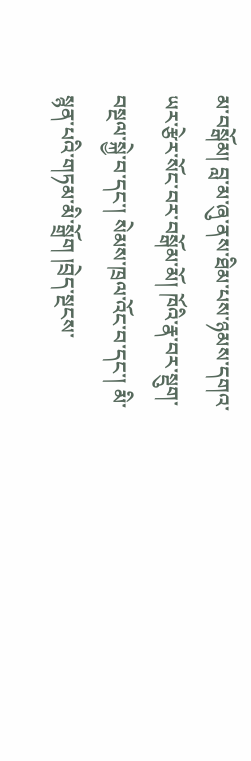མ་བསྒོམ། བླ་མ་ཞུ་ནས་ཐིམ་པས་ཉམས་དགའ་ཡར་རྩེར་སོང་བར་བསྒོམ་མོ། ཁོའི་རྣ་བར་སྡུག་བསྔལ་སྐྱེ་བ་དང་། སེམས་ཁྲལ་འོང་བ་དང་། མི་སྙན་པའི་གཏམ་མི་སྒྲོག །བྲེད་སྔངས་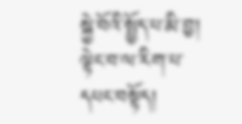སྐྱེ་བོའི་སྤྱོད་པ་མི་བྱ། ལྟེང་བ་ལ་རིག་པ་དཔང་བསྟོད།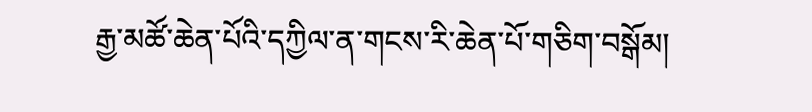རྒྱ་མཚོ་ཆེན་པོའི་དཀྱིལ་ན་གངས་རི་ཆེན་པོ་གཅིག་བསྒོམ།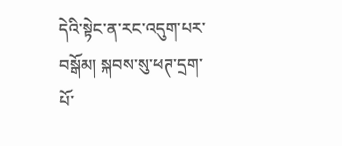དེའི་སྟེང་ན་རང་འདུག་པར་བསྒོམ། སྐབས་སུ་ཕཊ་དྲག་པོ་